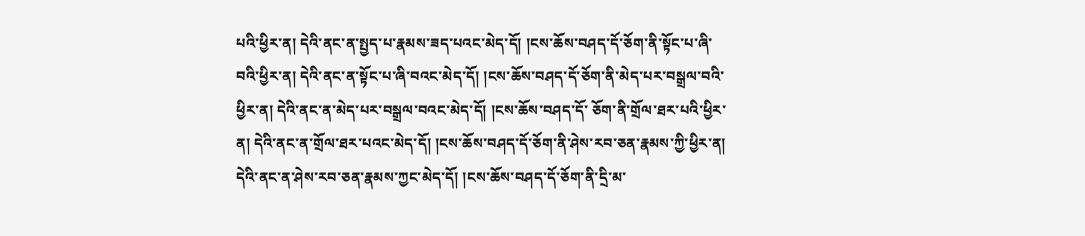པའི་ཕྱིར་ན། དེའི་ནང་ན་སྤྱད་པ་རྣམས་ཟད་པའང་མེད་དོ། །ངས་ཆོས་བཤད་དོ་ཅོག་ནི་སྟོང་པ་ཞི་བའི་ཕྱིར་ན། དེའི་ནང་ན་སྟོང་པ་ཞི་བའང་མེད་དོ། །ངས་ཆོས་བཤད་དོ་ཅོག་ནི་མེད་པར་བསྒྲལ་བའི་ཕྱིར་ན། དེའི་ནང་ན་མེད་པར་བསྒྲལ་བའང་མེད་དོ། །ངས་ཆོས་བཤད་དོ་ ཅོག་ནི་གྲོལ་ཐར་པའི་ཕྱིར་ན། དེའི་ནང་ན་གྲོལ་ཐར་པའང་མེད་དོ། །ངས་ཆོས་བཤད་དོ་ཅོག་ནི་ཤེས་རབ་ཅན་རྣམས་ཀྱི་ཕྱིར་ན། དེའི་ནང་ན་ཤེས་རབ་ཅན་རྣམས་ཀྱང་མེད་དོ། །ངས་ཆོས་བཤད་དོ་ཅོག་ནི་དྲི་མ་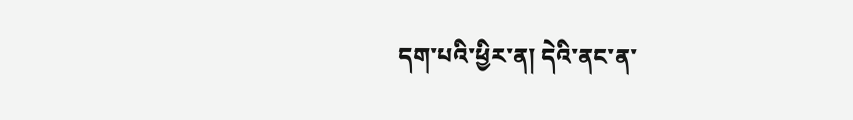དག་པའི་ཕྱིར་ན། དེའི་ནང་ན་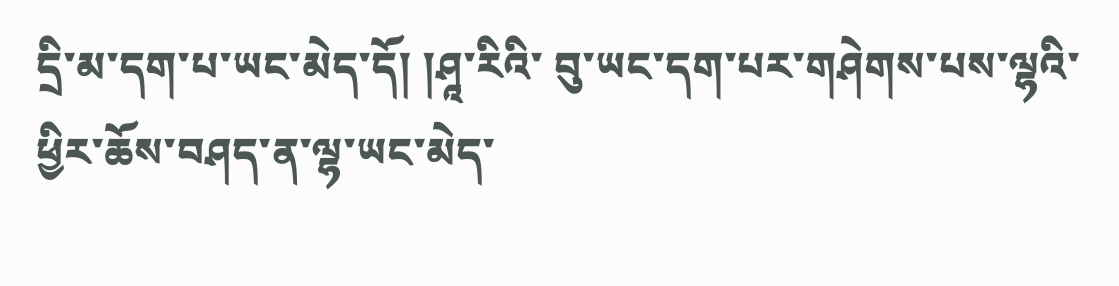དྲི་མ་དག་པ་ཡང་མེད་དོ། །ཤཱ་རིའི་ བུ་ཡང་དག་པར་གཤེགས་པས་ལྷའི་ཕྱིར་ཆོས་བཤད་ན་ལྷ་ཡང་མེད་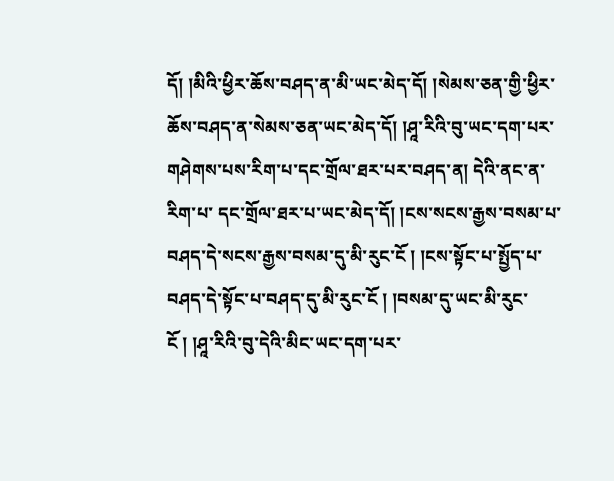དོ། །མིའི་ཕྱིར་ཆོས་བཤད་ན་མི་ཡང་མེད་དོ། །སེམས་ཅན་གྱི་ཕྱིར་ཆོས་བཤད་ན་སེམས་ཅན་ཡང་མེད་དོ། །ཤཱ་རིའི་བུ་ཡང་དག་པར་གཤེགས་པས་རིག་པ་དང་གྲོལ་ཐར་པར་བཤད་ན། དེའི་ནང་ན་རིག་པ་ དང་གྲོལ་ཐར་པ་ཡང་མེད་དོ། །ངས་སངས་རྒྱས་བསམ་པ་བཤད་དེ་སངས་རྒྱས་བསམ་དུ་མི་རུང་ངོ ། །ངས་སྟོང་པ་སྤྱོད་པ་བཤད་དེ་སྟོང་པ་བཤད་དུ་མི་རུང་ངོ ། །བསམ་དུ་ཡང་མི་རུང་ངོ ། །ཤཱ་རིའི་བུ་དེའི་མིང་ཡང་དག་པར་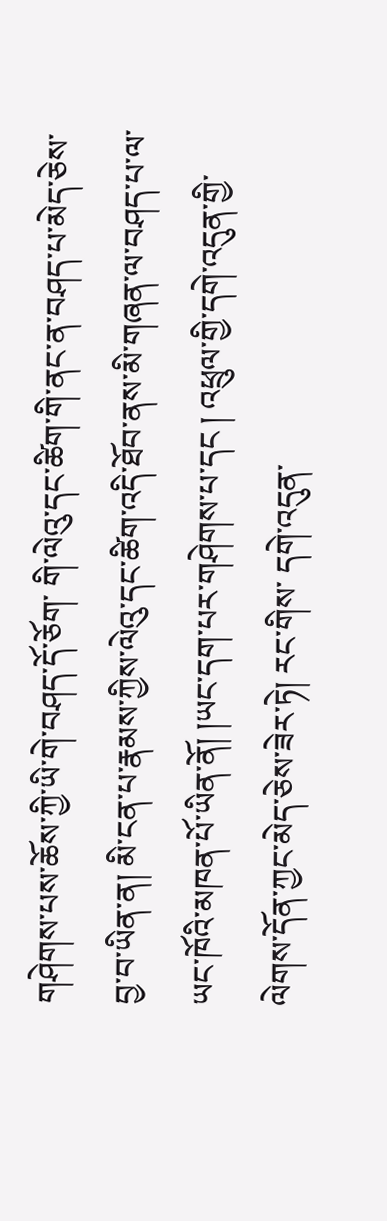གཤེགས་པས་ཆོས་ཀྱི་ཡི་གེ་བཤད་དོ་ཅོག་ གི་ལེའུ་དང་ཚིག་གི་ནང་ན་བཤད་པ་མེད་ཅེས་བྱ་བ་ཡིན་ན། མི་ངན་པ་རྣམས་ཀྱིས་ལེའུ་དང་ཚིག་འདི་ཐོབ་ནས་མི་གཞན་ལ་བཤད་པ་ལ་ཡང་ཁོའི་མཁན་པོ་ཡིན་ནོ། །ཡང་དག་པར་གཤེགས་པ་དང ། འཕྲུལ་གྱི་དགེ་འདུན་གྱི་ལེགས་དོན་ཀྱང་མེད་ཅེས་ཟེར་ཏེ། རང་གིས་ དགེ་འདུན་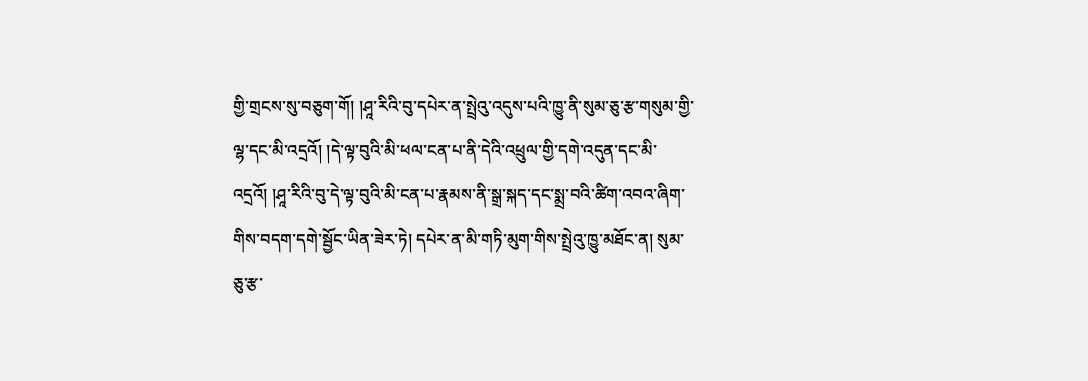གྱི་གྲངས་སུ་བཅུག་གོ། །ཤཱ་རིའི་བུ་དཔེར་ན་སྤྲེའུ་འདུས་པའི་ཁྱུ་ནི་སུམ་ཅུ་རྩ་གསུམ་གྱི་ལྷ་དང་མི་འདྲའོ། །དེ་ལྟ་བུའི་མི་ཕལ་ངན་པ་ནི་དེའི་འཕྲུལ་གྱི་དགེ་འདུན་དང་མི་འདྲའོ། །ཤཱ་རིའི་བུ་དེ་ལྟ་བུའི་མི་ངན་པ་རྣམས་ནི་སྒྲ་སྐད་དང་སྨྲ་བའི་ཚིག་འབའ་ཞིག་ གིས་བདག་དགེ་སྦྱོང་ཡིན་ཟེར་ཏེ། དཔེར་ན་མི་གཏི་མུག་གིས་སྤྲེའུ་ཁྱུ་མཐོང་ན། སུམ་ཅུ་རྩ་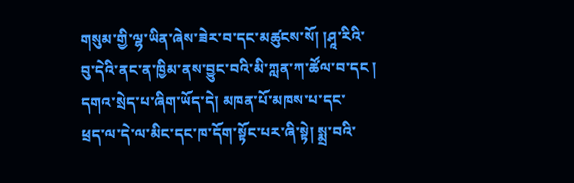གསུམ་གྱི་ལྷ་ཡིན་ཞེས་ཟེར་བ་དང་མཚུངས་སོ། །ཤཱ་རིའི་བུ་དེའི་ནང་ན་ཁྱིམ་ནས་བྱུང་བའི་མི་ཀླན་ཀ་ཚོལ་བ་དང ། དགའ་སྲེད་པ་ཞིག་ཡོད་དེ། མཁན་པོ་མཁས་པ་དང་
ཕྲད་ལ་དེ་ལ་མིང་དང་ཁ་དོག་སྟོང་པར་ཞི་སྟེ། སྨྲ་བའི་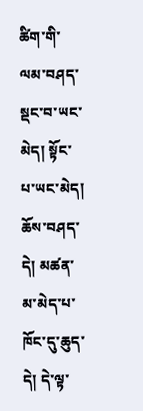ཚིག་གི་ལམ་བཤད་སྡང་བ་ཡང་མེད། སྟོང་པ་ཡང་མེད། ཆོས་བཤད་དེ། མཚན་མ་མེད་པ་ཁོང་དུ་ཆུད་དེ། དེ་ལྟ་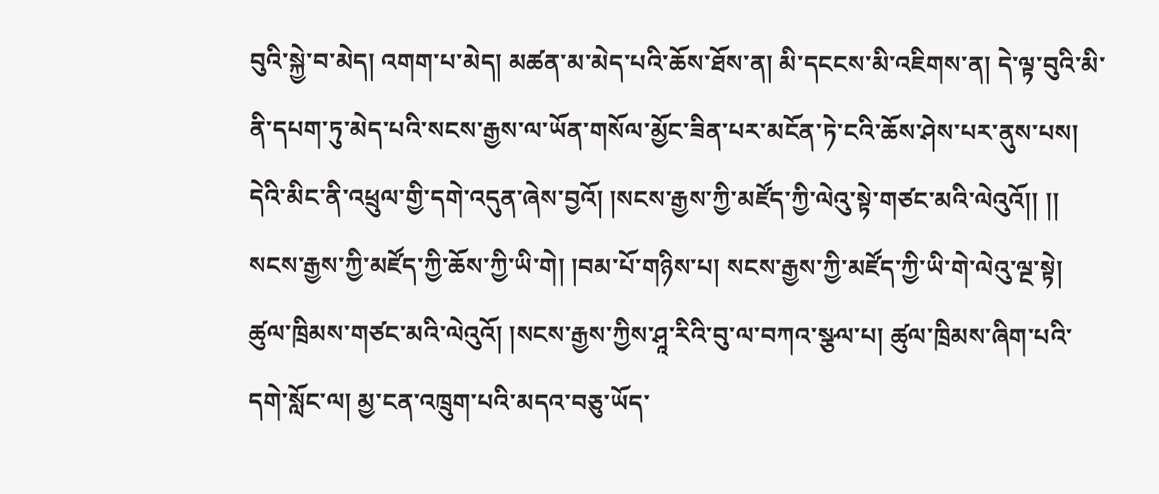བུའི་སྐྱེ་བ་མེད། འགག་པ་མེད། མཚན་མ་མེད་པའི་ཆོས་ཐོས་ན། མི་དངངས་མི་འཇིགས་ན། དེ་ལྟ་བུའི་མི་ནི་དཔག་ཏུ་མེད་པའི་སངས་རྒྱས་ལ་ཡོན་གསོལ་མྱོང་ཟིན་པར་མངོན་ཏེ་ངའི་ཆོས་ཤེས་པར་ནུས་པས། དེའི་མིང་ནི་འཕྲུལ་གྱི་དགེ་འདུན་ཞེས་བྱའོ། །སངས་རྒྱས་ཀྱི་མཛོད་ཀྱི་ལེའུ་སྟེ་གཙང་མའི་ལེའུའོ།། །། སངས་རྒྱས་ཀྱི་མཛོད་ཀྱི་ཆོས་ཀྱི་ཡི་གེ། །བམ་པོ་གཉིས་པ། སངས་རྒྱས་ཀྱི་མཛོད་ཀྱི་ཡི་གེ་ལེའུ་ལྔ་སྟེ། ཚུལ་ཁྲིམས་གཙང་མའི་ལེའུའོ། །སངས་རྒྱས་ཀྱིས་ཤཱ་རིའི་བུ་ལ་བཀའ་སྩལ་པ། ཚུལ་ཁྲིམས་ཞིག་པའི་དགེ་སློང་ལ། མྱ་ངན་འཁྲུག་པའི་མདའ་བཅུ་ཡོད་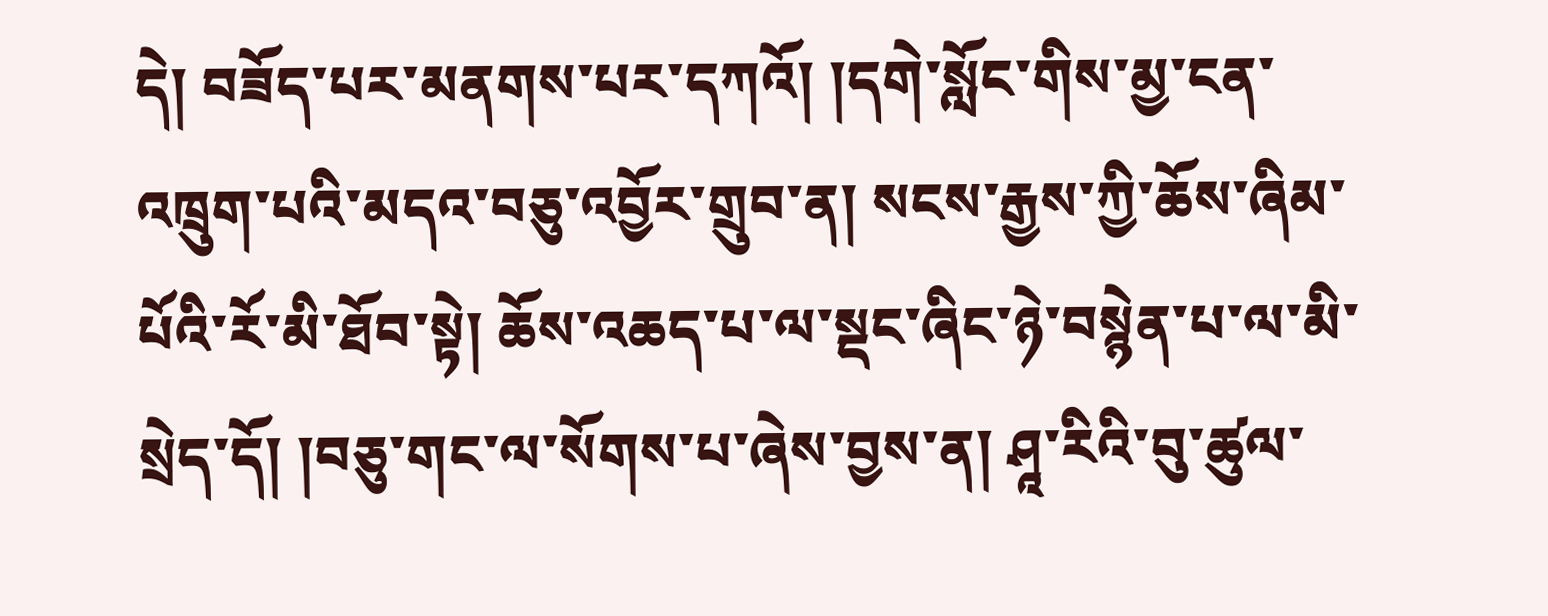དེ། བཟོད་པར་མནགས་པར་དཀའོ། །དགེ་སློང་གིས་མྱ་ངན་འཁྲུག་པའི་མདའ་བཅུ་འབྱོར་གྲུབ་ན། སངས་རྒྱས་ཀྱི་ཆོས་ཞིམ་པོའི་རོ་མི་ཐོབ་སྟེ། ཆོས་འཆད་པ་ལ་སྡང་ཞིང་ཉེ་བསྙེན་པ་ལ་མི་སྲེད་དོ། །བཅུ་གང་ལ་སོགས་པ་ཞེས་བྱས་ན། ཤཱ་རིའི་བུ་ཚུལ་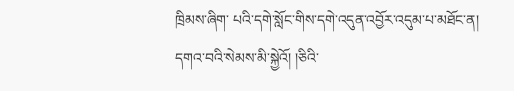ཁྲིམས་ཞིག་ པའི་དགེ་སློང་གིས་དགེ་འདུན་འབྱོར་འདུམ་པ་མཐོང་ན། དགའ་བའི་སེམས་མི་སྐྱེའོ། །ཅིའི་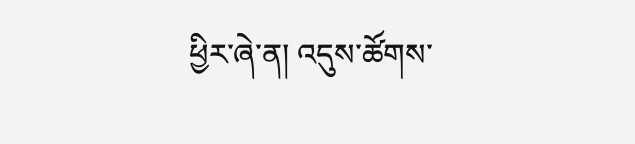ཕྱིར་ཞེ་ན། འདུས་ཚོགས་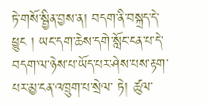ཏེ་གསོ་སྦྱིན་བྱས་ན། བདག་ནི་བསྐྲད་དེ་ཕྱུང ། ཡང་དག་ཆེས་དགེ་སློང་ངན་པ་དེ་བདག་ལ་ཉེས་པ་ཡོད་པར་ཤེས་པས་རྟག་པར་མྱ་ངན་འཁྲུག་པ་སྲེལ་ ཏེ། ཚུལ་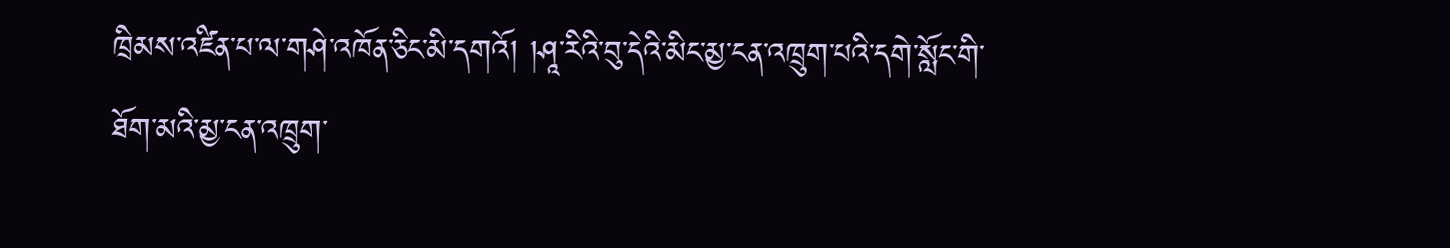ཁྲིམས་འཛིན་པ་ལ་གཤེ་འཁོན་ཅིང་མི་དགའོ། །ཤཱ་རིའི་བུ་དེའི་མིང་མྱ་ངན་འཁྲུག་པའི་དགེ་སློང་གི་ཐོག་མའི་མྱ་ངན་འཁྲུག་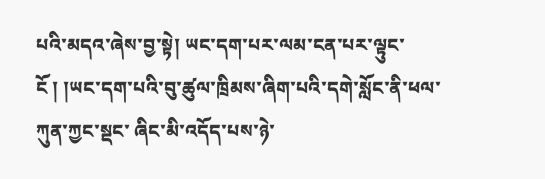པའི་མདའ་ཞེས་བྱ་སྟེ། ཡང་དག་པར་ལམ་ངན་པར་ལྟུང་ངོ ། །ཡང་དག་པའི་བུ་ཚུལ་ཁྲིམས་ཞིག་པའི་དགེ་སློང་ནི་ཕལ་ཀུན་ཀྱང་སྡང་ ཞིང་མི་འདོད་པས་ཉེ་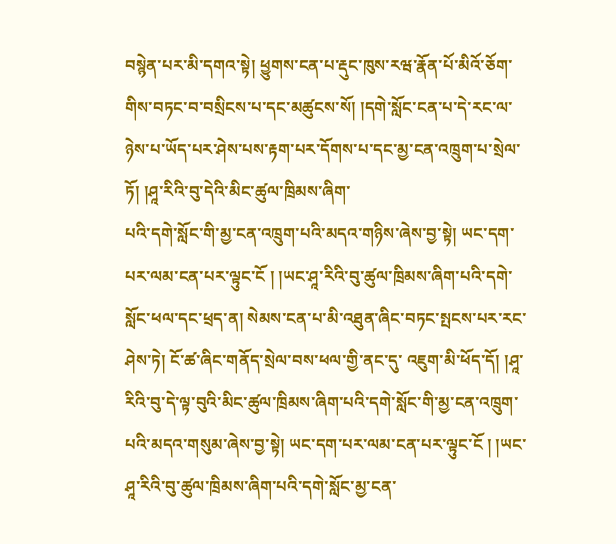བསྙེན་པར་མི་དགའ་སྟེ། ཕྱུགས་ངན་པ་རྡུང་ཁུས་རཝ་རྣོན་པོ་མིའོ་ཅོག་གིས་བཏང་བ་བསྲིངས་པ་དང་མཚུངས་སོ། །དགེ་སློང་ངན་པ་དེ་རང་ལ་ཉེས་པ་ཡོད་པར་ཤེས་པས་རྟག་པར་དོགས་པ་དང་མྱ་ངན་འཁྲུག་པ་སྲེལ་ཏོ། །ཤཱ་རིའི་བུ་དེའི་མིང་ཚུལ་ཁྲིམས་ཞིག་
པའི་དགེ་སློང་གི་མྱ་ངན་འཁྲུག་པའི་མདའ་གཉིས་ཞེས་བྱ་སྟེ། ཡང་དག་པར་ལམ་ངན་པར་ལྟུང་ངོ ། །ཡང་ཤཱ་རིའི་བུ་ཚུལ་ཁྲིམས་ཞིག་པའི་དགེ་སློང་ཕལ་དང་ཕྲད་ན། སེམས་ངན་པ་མི་འཐུན་ཞིང་བཏང་སྤངས་པར་རང་ཤེས་ཏེ། ངོ་ཚ་ཞིང་གནོད་སྲེལ་བས་ཕལ་གྱི་ནང་དུ་ འཇུག་མི་ཕོད་དོ། །ཤཱ་རིའི་བུ་དེ་ལྟ་བུའི་མིང་ཚུལ་ཁྲིམས་ཞིག་པའི་དགེ་སློང་གི་མྱ་ངན་འཁྲུག་པའི་མདའ་གསུམ་ཞེས་བྱ་སྟེ། ཡང་དག་པར་ལམ་ངན་པར་ལྟུང་ངོ ། །ཡང་ཤཱ་རིའི་བུ་ཚུལ་ཁྲིམས་ཞིག་པའི་དགེ་སློང་མྱ་ངན་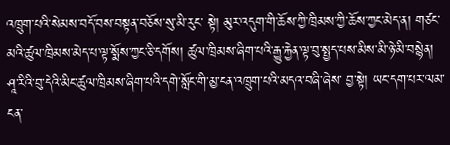འཁྲུག་པའི་སེམས་བདོ་བས་བསྟན་བཅོས་སུ་མི་རུང་ སྟེ། མུར་འདུག་གི་ཆོས་ཀྱི་ཁྲིམས་ཀྱི་ཆོས་ཀྱང་མེད་ན། གཙང་མའི་ཚུལ་ཁྲིམས་མེད་པ་ལྟ་སྨོས་ཀྱང་ཅི་དགོས། ཚུལ་ཁྲིམས་ཞིག་པའི་རྒྱུ་རྐྱེན་ལྟ་བུ་སྤྱད་པས་མིས་མི་ཉེ་མི་བསྙེན། ཤཱ་རིའི་བུ་དེའི་མིང་ཚུལ་ཁྲིམས་ཞིག་པའི་དགེ་སློང་གི་མྱ་ངན་འཁྲུག་པའི་མདའ་བཞི་ཞེས་ བྱ་སྟེ། ཡང་དག་པར་ལམ་ངན་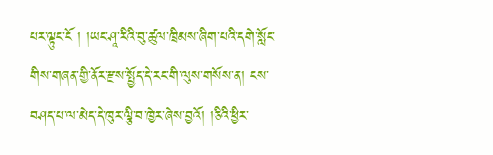པར་ལྟུང་ངོ ། །ཡང་ཤཱ་རིའི་བུ་ཚུལ་ཁྲིམས་ཞིག་པའི་དགེ་སློང་གིས་གཞན་གྱི་ནོར་རྫས་སྤྱོད་དེ་རང་གི་ལུས་གསོས་ན། ངས་བཤད་པ་ལ་མེད་དེ་ཁུར་ལྕི་བ་ཁྱེར་ཞེས་བྱའོ། །ཅིའི་ཕྱིར་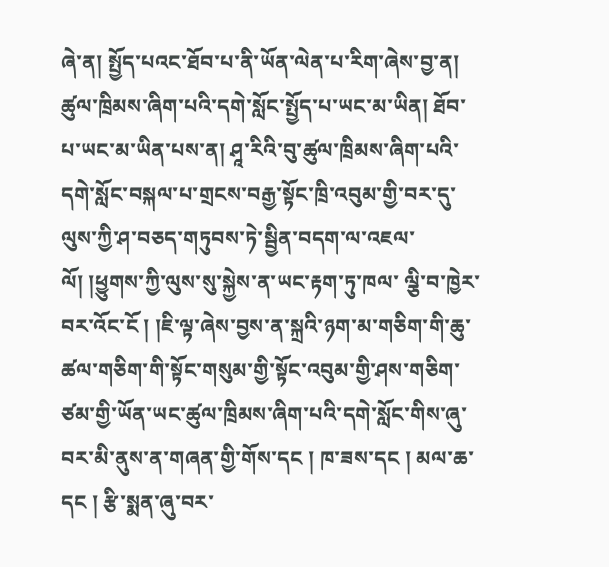ཞེ་ན། སྤྱོད་པའང་ཐོབ་པ་ནི་ཡོན་ལེན་པ་རིག་ཞེས་བྱ་ན། ཚུལ་ཁྲིམས་ཞིག་པའི་དགེ་སློང་སྤྱོད་པ་ཡང་མ་ཡིན། ཐོབ་པ་ཡང་མ་ཡིན་པས་ན། ཤཱ་རིའི་བུ་ཚུལ་ཁྲིམས་ཞིག་པའི་དགེ་སློང་བསྐལ་པ་གྲངས་བརྒྱ་སྟོང་ཁྲི་འབུམ་གྱི་བར་དུ་ལུས་ཀྱི་ཤ་བཅད་གཏུབས་ཏེ་སྦྱིན་བདག་ལ་འཇལ་ལོ། །ཕྱུགས་ཀྱི་ལུས་སུ་སྐྱེས་ན་ཡང་རྟག་ཏུ་ཁལ་ ལྕི་བ་ཁྱེར་བར་འོང་ངོ ། །ཇི་ལྟ་ཞེས་བྱས་ན་སྐྲའི་ཉག་མ་གཅིག་གི་ཆུ་ཚལ་གཅིག་གི་སྟོང་གསུམ་གྱི་སྟོང་འབུམ་གྱི་ཤས་གཅིག་ཙམ་གྱི་ཡོན་ཡང་ཚུལ་ཁྲིམས་ཞིག་པའི་དགེ་སློང་གིས་ཞུ་བར་མི་ནུས་ན་གཞན་གྱི་གོས་དང ། ཁ་ཟས་དང ། མལ་ཆ་དང ། རྩི་སྨན་ཞུ་བར་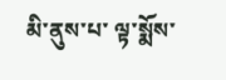མི་ནུས་པ་ ལྟ་སྨོས་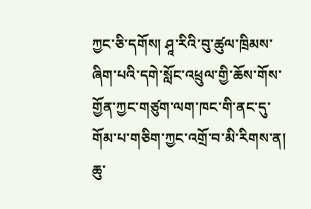ཀྱང་ཅི་དགོས། ཤཱ་རིའི་བུ་ཚུལ་ཁྲིམས་ཞིག་པའི་དགེ་སློང་འཕྲུལ་གྱི་ཆོས་གོས་གྱོན་ཀྱང་གཙུག་ལག་ཁང་གི་ནང་དུ་གོམ་པ་གཅིག་ཀྱང་འགྲོ་བ་མི་རིགས་ན། ཆུ་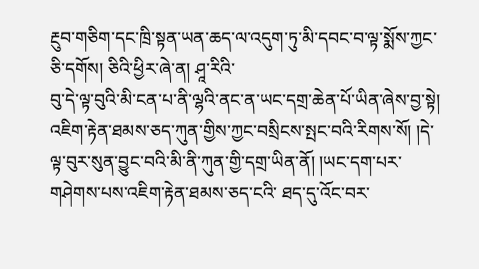རྔུབ་གཅིག་དང་ཁྲི་སྟན་ཡན་ཆད་ལ་འདུག་ཏུ་མི་དབང་བ་ལྟ་སྨོས་ཀྱང་ཅི་དགོས། ཅིའི་ཕྱིར་ཞེ་ན། ཤཱ་རིའི་
བུ་དེ་ལྟ་བུའི་མི་ངན་པ་ནི་ལྷའི་ནང་ན་ཡང་དགྲ་ཆེན་པོ་ཡིན་ཞེས་བྱ་སྟེ། འཇིག་རྟེན་ཐམས་ཅད་ཀུན་གྱིས་ཀྱང་བསྲིངས་སྤང་བའི་རིགས་སོ། །དེ་ལྟ་བུར་སུན་བྱུང་བའི་མི་ནི་ཀུན་གྱི་དགྲ་ཡིན་ནོ། །ཡང་དག་པར་གཤེགས་པས་འཇིག་རྟེན་ཐམས་ཅད་ངའི་ ཐད་དུ་འོང་བར་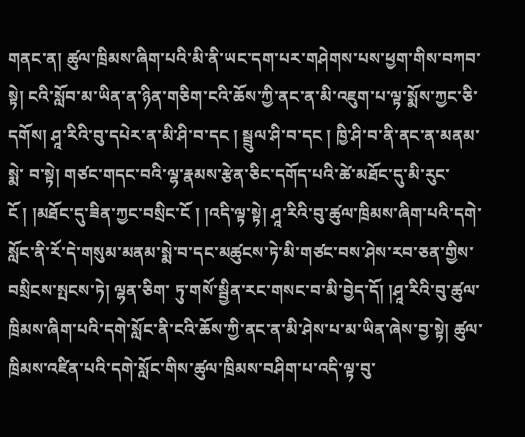གནང་ན། ཚུལ་ཁྲིམས་ཞིག་པའི་མི་ནི་ཡང་དག་པར་གཤེགས་པས་ཕྱག་གིས་བཀབ་སྟེ། ངའི་སློབ་མ་ཡིན་ན་ཉིན་གཅིག་ངའི་ཆོས་ཀྱི་ནང་ན་མི་འཇུག་པ་ལྟ་སྨོས་ཀྱང་ཅི་དགོས། ཤཱ་རིའི་བུ་དཔེར་ན་མི་ཤི་བ་དང ། སྦྲུལ་ཤི་བ་དང ། ཁྱི་ཤི་བ་ནི་ནང་ན་མནམ་སྨེ་ བ་སྟེ། གཙང་གདང་བའི་ལྷ་རྣམས་རྩེན་ཅིང་དགོད་པའི་ཚེ་མཐོང་དུ་མི་རུང་ངོ ། །མཐོང་དུ་ཟིན་ཀྱང་བསྲིང་ངོ ། །འདི་ལྟ་སྟེ། ཤཱ་རིའི་བུ་ཚུལ་ཁྲིམས་ཞིག་པའི་དགེ་སློང་ནི་རོ་དེ་གསུམ་མནམ་སྨེ་བ་དང་མཚུངས་ཏེ་མི་གཙང་བས་ཤེས་རབ་ཅན་གྱིས་བསྲིངས་སྤངས་ཏེ། ལྷན་ཅིག་ ཏུ་གསོ་སྦྱིན་རང་གསང་བ་མི་བྱེད་དོ། །ཤཱ་རིའི་བུ་ཚུལ་ཁྲིམས་ཞིག་པའི་དགེ་སློང་ནི་ངའི་ཆོས་ཀྱི་ནང་ན་མི་ཤེས་པ་མ་ཡིན་ཞེས་བྱ་སྟེ། ཚུལ་ཁྲིམས་འཛིན་པའི་དགེ་སློང་གིས་ཚུལ་ཁྲིམས་བཤིག་པ་འདི་ལྟ་བུ་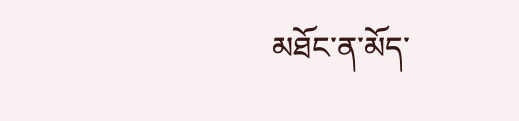མཐོང་ན་མོད་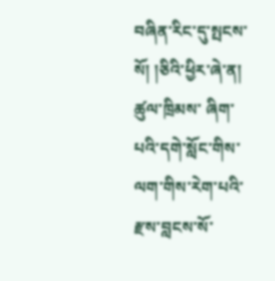བཞིན་རིང་དུ་སྤངས་སོ། །ཅིའི་ཕྱིར་ཞེ་ན། ཚུལ་ཁྲིམས་ ཞིག་པའི་དགེ་སློང་གིས་ལག་གིས་རེག་པའི་རྫས་བླངས་སོ་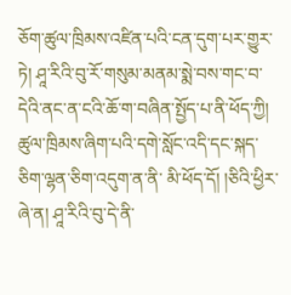ཅོག་ཚུལ་ཁྲིམས་འཛིན་པའི་ངན་དུག་པར་གྱུར་ཏེ། ཤཱ་རིའི་བུ་རོ་གསུམ་མནམ་སྨེ་བས་གང་བ་དེའི་ནང་ན་ངའི་ཆོ་ག་བཞིན་སྤྱོད་པ་ནི་ཕོད་ཀྱི། ཚུལ་ཁྲིམས་ཞིག་པའི་དགེ་སློང་འདི་དང་སྐད་ཅིག་ལྷན་ཅིག་འདུག་ན་ནི་ མི་ཕོད་དོ། །ཅིའི་ཕྱིར་ཞེ་ན། ཤཱ་རིའི་བུ་དེ་ནི་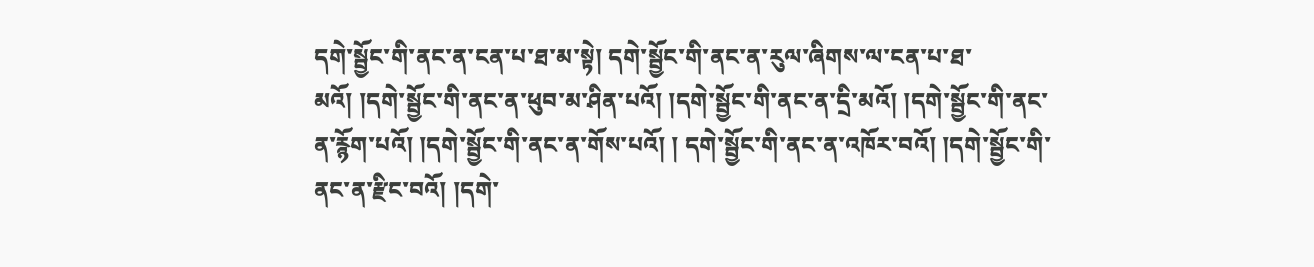དགེ་སྦྱོང་གི་ནང་ན་ངན་པ་ཐ་མ་སྟེ། དགེ་སྦྱོང་གི་ནང་ན་རུལ་ཞིགས་ལ་ངན་པ་ཐ་མའོ། །དགེ་སྦྱོང་གི་ནང་ན་ཕུབ་མ་ཤིན་པའོ། །དགེ་སྦྱོང་གི་ནང་ན་དྲི་མའོ། །དགེ་སྦྱོང་གི་ནང་ན་རྙོག་པའོ། །དགེ་སྦྱོང་གི་ནང་ན་གོས་པའོ། ། དགེ་སྦྱོང་གི་ནང་ན་འཁོར་བའོ། །དགེ་སྦྱོང་གི་ནང་ན་རྫིང་བའོ། །དགེ་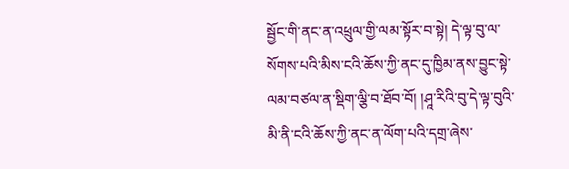སྦྱོང་གི་ནང་ན་འཕྲུལ་གྱི་ལམ་སྟོར་བ་སྟེ། དེ་ལྟ་བུ་ལ་སོགས་པའི་མིས་ངའི་ཆོས་ཀྱི་ནང་དུ་ཁྱིམ་ནས་བྱུང་སྟེ་ལམ་བཙལ་ན་སྡིག་ལྕི་བ་ཐོབ་བོ། །ཤཱ་རིའི་བུ་དེ་ལྟ་བུའི་མི་ནི་ངའི་ཆོས་ཀྱི་ནང་ན་ལོག་པའི་དགྲ་ཞེས་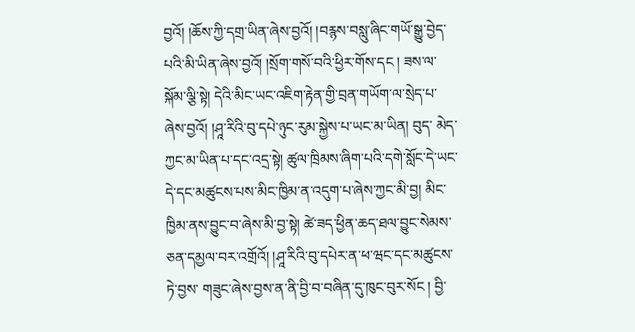བྱའོ། །ཆོས་ཀྱི་དགྲ་ཡིན་ཞེས་བྱའོ། །བརྙས་བསླུ་ཞིང་གཡོ་སྒྱུ་བྱེད་པའི་མི་ཡིན་ཞེས་བྱའོ། །སྲོག་གསོ་བའི་ཕྱིར་གོས་དང ། ཟས་ལ་སྐོམ་ལྕི་སྟེ། དེའི་མིང་ཡང་འཇིག་རྟེན་གྱི་བྲན་གཡོག་ལ་སྲེད་པ་ཞེས་བྱའོ། །ཤཱ་རིའི་བུ་དཔེ་ཉུང་རུམ་སྐྱེས་པ་ཡང་མ་ཡིན། བུད་ མེད་ཀྱང་མ་ཡིན་པ་དང་འདྲ་སྟེ། ཚུལ་ཁྲིམས་ཞིག་པའི་དགེ་སློང་དེ་ཡང་དེ་དང་མཚུངས་པས་མིང་ཁྱིམ་ན་འདུག་པ་ཞེས་ཀྱང་མི་བྱ། མིང་ཁྱིམ་ནས་བྱུང་བ་ཞེས་མི་བྱ་སྟེ། ཚེ་ཟད་ཕྱིན་ཆད་ཐལ་བྱུང་སེམས་ཅན་དམྱལ་བར་འགྲོའོ། །ཤཱ་རིའི་བུ་དཔེར་ན་ཕ་ཝང་དང་མཚུངས་ཏེ་བྱས་ གཟུང་ཞེས་བྱས་ན་ནི་བྱི་བ་བཞིན་དུ་ཁུང་བུར་སོང ། བྱི་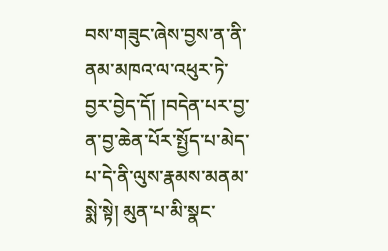བས་གཟུང་ཞེས་བྱས་ན་ནི་ནམ་མཁའ་ལ་འཕུར་ཏེ་བྱར་བྱེད་དོ། །བདེན་པར་བྱ་ན་བྱ་ཆེན་པོར་སྤྱོད་པ་མེད་པ་དེ་ནི་ལུས་རྣམས་མནམ་སྨེ་སྟེ། མུན་པ་མི་སྣང་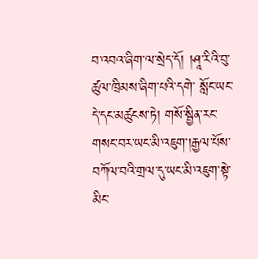བ་འབའ་ཞིག་ལ་སྲེད་དོ། །ཤཱ་རིའི་བུ་ཚུལ་ཁྲིམས་ཞིག་པའི་དགེ་ སློང་ཡང་དེ་དང་མཚུངས་ཏེ། གསོ་སྦྱིན་རང་གསང་བར་ཡང་མི་འཇུག་།རྒྱལ་པོས་བཀོལ་བའི་གྲལ་དུ་ཡང་མི་འཇུག་སྟེ་མིང་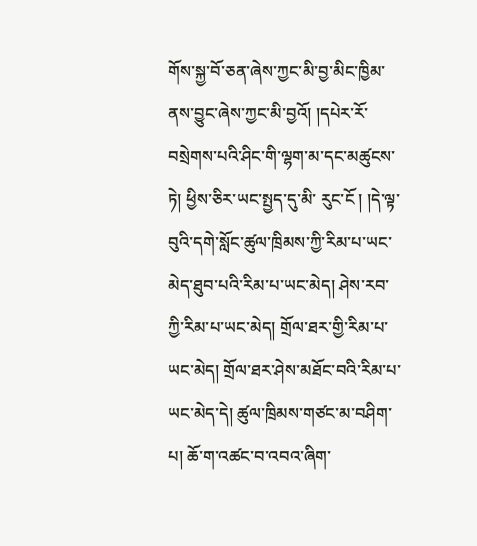གོས་སྐྱ་བོ་ཅན་ཞེས་ཀྱང་མི་བྱ་མིང་ཁྱིམ་ནས་བྱུང་ཞེས་ཀྱང་མི་བྱའོ། །དཔེར་རོ་བསྲེགས་པའི་ཤིང་གི་ལྷག་མ་དང་མཚུངས་ཏེ། ཕྱིས་ཅིར་ཡང་སྤྱད་དུ་མི་ རུང་ངོ ། །དེ་ལྟ་བུའི་དགེ་སློང་ཚུལ་ཁྲིམས་ཀྱི་རིམ་པ་ཡང་མེད་ཐུབ་པའི་རིམ་པ་ཡང་མེད། ཤེས་རབ་ཀྱི་རིམ་པ་ཡང་མེད། གྲོལ་ཐར་གྱི་རིམ་པ་ཡང་མེད། གྲོལ་ཐར་ཤེས་མཐོང་བའི་རིམ་པ་ཡང་མེད་དེ། ཚུལ་ཁྲིམས་གཙང་མ་བཤིག་པ། ཆོ་ག་འཚང་བ་འབའ་ཞིག་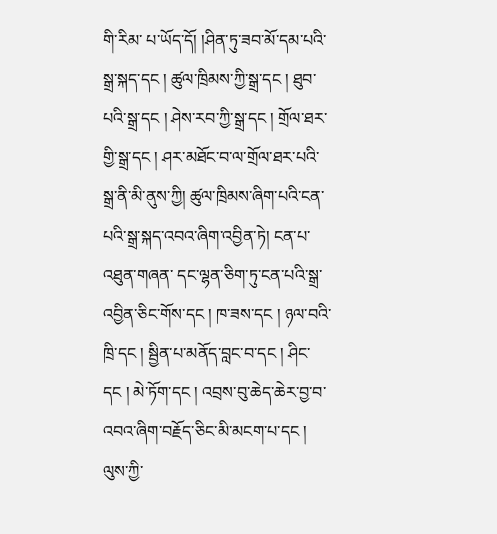གི་རིམ་ པ་ཡོད་དོ། །ཤིན་ཏུ་ཟབ་མོ་དམ་པའི་སྒྲ་སྐད་དང ། ཚུལ་ཁྲིམས་ཀྱི་སྒྲ་དང ། ཐུབ་པའི་སྒྲ་དང ། ཤེས་རབ་ཀྱི་སྒྲ་དང ། གྲོལ་ཐར་གྱི་སྒྲ་དང ། ཤར་མཐོང་བ་ལ་གྲོལ་ཐར་པའི་སྒྲ་ནི་མི་ནུས་ཀྱི། ཚུལ་ཁྲིམས་ཞིག་པའི་ངན་པའི་སྒྲ་སྐད་འབའ་ཞིག་འབྱིན་ཏེ། ངན་པ་འཐུན་གཞན་ དང་ལྷན་ཅིག་ཏུ་ངན་པའི་སྒྲ་འབྱིན་ཅིང་གོས་དང ། ཁ་ཟས་དང ། ཉལ་བའི་ཁྲི་དང ། སྦྱིན་པ་མནོད་བླང་བ་དང ། ཤིང་དང ། མེ་ཏོག་དང ། འབྲས་བུ་ཆེད་ཆེར་བྱ་བ་འབའ་ཞིག་བརྗོད་ཅིང་མི་མངག་པ་དང ། ལུས་ཀྱི་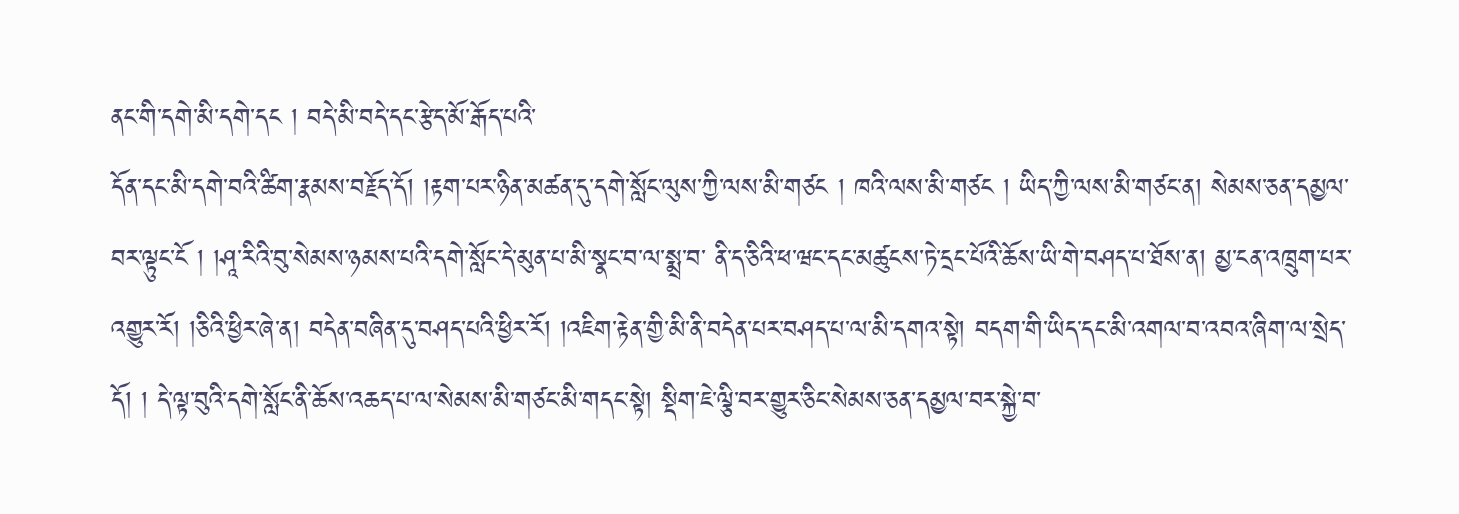ནང་གི་དགེ་མི་དགེ་དང ། བདེ་མི་བདེ་དང་རྩེད་མོ་རྒོད་པའི་
དོན་དང་མི་དགེ་བའི་ཚིག་རྣམས་བརྗོད་དོ། །རྟག་པར་ཉིན་མཚན་དུ་དགེ་སློང་ལུས་ཀྱི་ལས་མི་གཙང ། ཁའི་ལས་མི་གཙང ། ཡིད་ཀྱི་ལས་མི་གཙང་ན། སེམས་ཅན་དམྱལ་བར་ལྟུང་ངོ ། །ཤཱ་རིའི་བུ་སེམས་ཉམས་པའི་དགེ་སློང་དེ་མུན་པ་མི་སྣང་བ་ལ་སྨྲ་བ་ ནི་ད་ཅིའི་ཕ་ཝང་དང་མཚུངས་ཏེ་དྲང་པོའི་ཆོས་ཡི་གེ་བཤད་པ་ཐོས་ན། མྱ་ངན་འཁྲུག་པར་འགྱུར་རོ། །ཅིའི་ཕྱིར་ཞེ་ན། བདེན་བཞིན་དུ་བཤད་པའི་ཕྱིར་རོ། །འཇིག་རྟེན་གྱི་མི་ནི་བདེན་པར་བཤད་པ་ལ་མི་དགའ་སྟེ། བདག་གི་ཡིད་དང་མི་འགལ་བ་འབའ་ཞིག་ལ་སྲེད་དོ། ། དེ་ལྟ་བུའི་དགེ་སློང་ནི་ཆོས་འཆད་པ་ལ་སེམས་མི་གཙང་མི་གདང་སྟེ། སྡིག་ཇེ་ལྕི་བར་གྱུར་ཅིང་སེམས་ཅན་དམྱལ་བར་སྐྱེ་བ་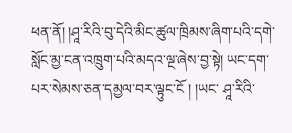ཕན་ནོ། །ཤཱ་རིའི་བུ་དེའི་མིང་ཚུལ་ཁྲིམས་ཞིག་པའི་དགེ་སློང་མྱ་ངན་འཁྲུག་པའི་མདའ་ལྔ་ཞེས་བྱ་སྟེ། ཡང་དག་པར་སེམས་ཅན་དམྱལ་བར་ལྟུང་ངོ ། །ཡང་ ཤཱ་རིའི་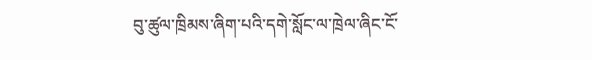བུ་ཚུལ་ཁྲིམས་ཞིག་པའི་དགེ་སློང་ལ་ཁྲེལ་ཞིང་ངོ་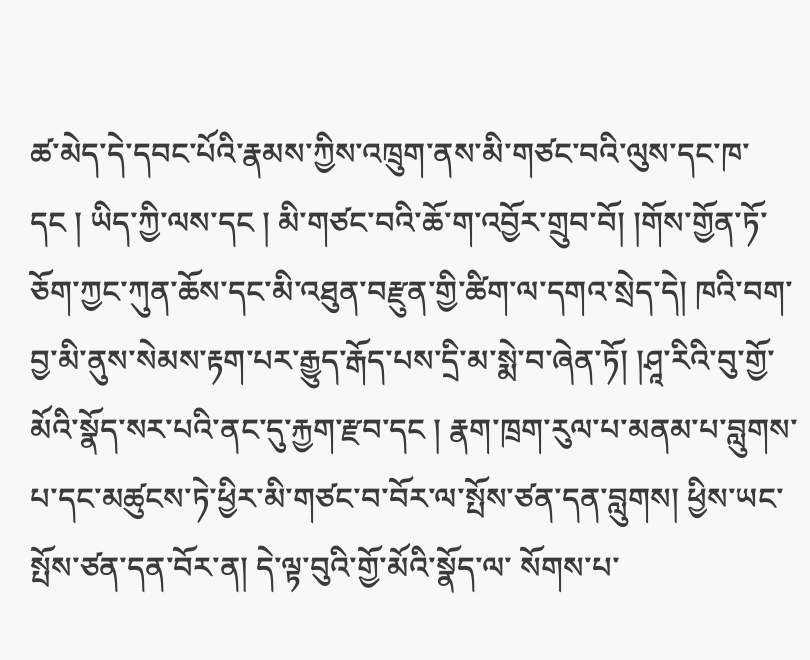ཚ་མེད་དེ་དབང་པོའི་རྣམས་ཀྱིས་འཁྲུག་ནས་མི་གཙང་བའི་ལུས་དང་ཁ་དང ། ཡིད་ཀྱི་ལས་དང ། མི་གཙང་བའི་ཆོ་ག་འབྱོར་གྲུབ་བོ། །གོས་གྱོན་ཏོ་ཅོག་ཀྱང་ཀུན་ཆོས་དང་མི་འཐུན་བརྫུན་གྱི་ཚིག་ལ་དགའ་སྲེད་དེ། ཁའི་བག་ བྱ་མི་ནུས་སེམས་རྟག་པར་རྒྱུད་རྒོད་པས་དྲི་མ་སྨེ་བ་ཞེན་ཏོ། །ཤཱ་རིའི་བུ་གྱོ་མོའི་སྣོད་སར་པའི་ནང་དུ་རྐྱག་རྫབ་དང ། རྣག་ཁྲག་རུལ་པ་མནམ་པ་བླུགས་པ་དང་མཚུངས་ཏེ་ཕྱིར་མི་གཙང་བ་བོར་ལ་སྤོས་ཙན་དན་བླུགས། ཕྱིས་ཡང་སྤོས་ཙན་དན་བོར་ན། དེ་ལྟ་བུའི་གྱོ་མོའི་སྣོད་ལ་ སོགས་པ་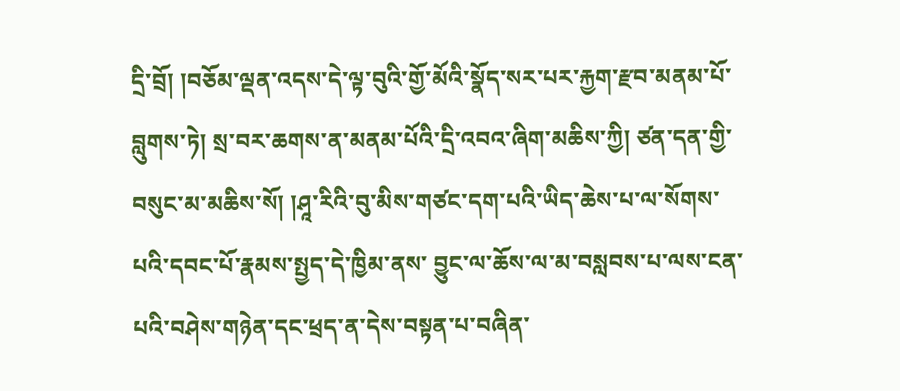དྲི་བྲོ། །བཅོམ་ལྡན་འདས་དེ་ལྟ་བུའི་གྱོ་མོའི་སྣོད་སར་པར་རྐྱག་རྫབ་མནམ་པོ་བླུགས་ཏེ། སྲ་བར་ཆགས་ན་མནམ་པོའི་དྲི་འབའ་ཞིག་མཆིས་ཀྱི། ཙན་དན་གྱི་བསུང་མ་མཆིས་སོ། །ཤཱ་རིའི་བུ་མིས་གཙང་དག་པའི་ཡིད་ཆེས་པ་ལ་སོགས་པའི་དབང་པོ་རྣམས་སྤྱད་དེ་ཁྱིམ་ནས་ བྱུང་ལ་ཆོས་ལ་མ་བསླབས་པ་ལས་ངན་པའི་བཤེས་གཉེན་དང་ཕྲད་ན་དེས་བསྟན་པ་བཞིན་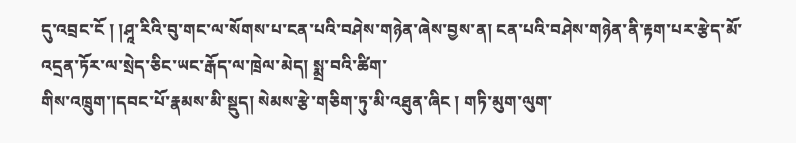དུ་འབྲང་ངོ ། །ཤཱ་རིའི་བུ་གང་ལ་སོགས་པ་ངན་པའི་བཤེས་གཉེན་ཞེས་བྱས་ན། ངན་པའི་བཤེས་གཉེན་ནི་རྟག་པར་རྩེད་མོ་འདྲན་ཏོར་ལ་སྲེད་ཅིང་ཡང་རྒོད་ལ་ཁྲེལ་མེད། སྨྲ་བའི་ཚིག་
གིས་འཁྲུག་།དབང་པོ་རྣམས་མི་སྡུད། སེམས་རྩེ་གཅིག་ཏུ་མི་འཐུན་ཞིང ། གཏི་མུག་ལུག་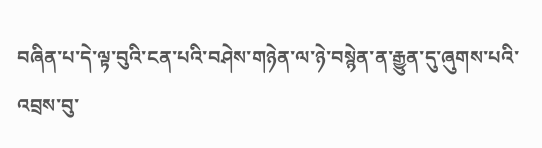བཞིན་པ་དེ་ལྟ་བུའི་ངན་པའི་བཤེས་གཉེན་ལ་ཉེ་བསྙེན་ན་རྒྱུན་དུ་ཞུགས་པའི་འབྲས་བུ་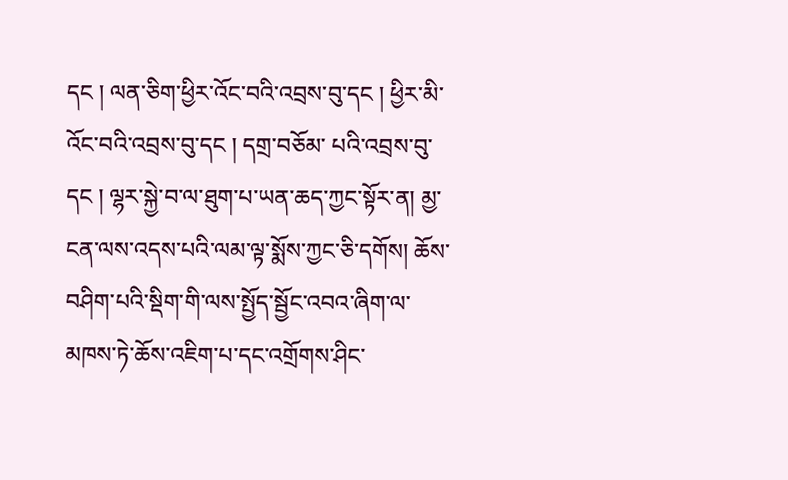དང ། ལན་ཅིག་ཕྱིར་འོང་བའི་འབྲས་བུ་དང ། ཕྱིར་མི་འོང་བའི་འབྲས་བུ་དང ། དགྲ་བཅོམ་ པའི་འབྲས་བུ་དང ། ལྷར་སྐྱེ་བ་ལ་ཐུག་པ་ཡན་ཆད་ཀྱང་སྟོར་ན། མྱ་ངན་ལས་འདས་པའི་ལམ་ལྟ་སྨོས་ཀྱང་ཅི་དགོས། ཆོས་བཤིག་པའི་སྡིག་གི་ལས་སྤྱོད་སྦྱོང་འབའ་ཞིག་ལ་མཁས་ཏེ་ཆོས་འཇིག་པ་དང་འགྲོགས་ཤིང་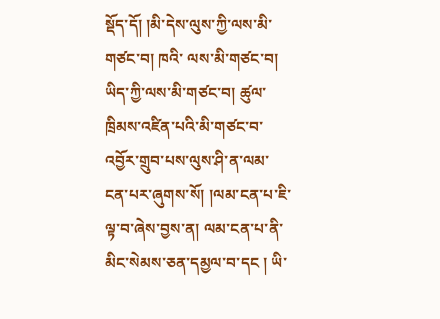སྡོད་དོ། །མི་དེས་ལུས་ཀྱི་ལས་མི་གཙང་བ། ཁའི་ ལས་མི་གཙང་བ། ཡིད་ཀྱི་ལས་མི་གཙང་བ། ཚུལ་ཁྲིམས་འཛིན་པའི་མི་གཙང་བ་འབྱོར་གྲུབ་པས་ལུས་ཤི་ན་ལམ་ངན་པར་ཞུགས་སོ། །ལམ་ངན་པ་ཇི་ལྟ་བ་ཞེས་བྱས་ན། ལམ་ངན་པ་ནི་མིང་སེམས་ཅན་དམྱལ་བ་དང ། ཡི་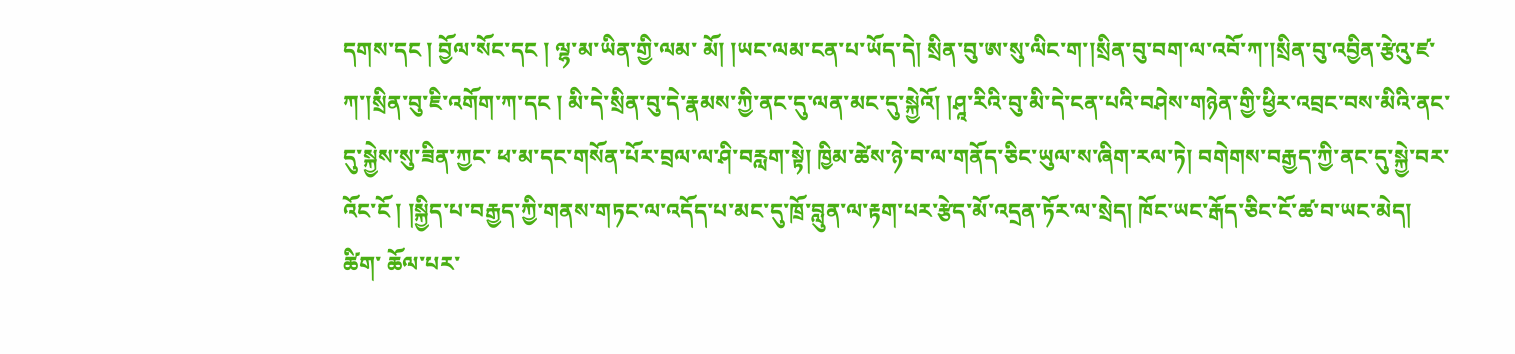དགས་དང ། བྱོལ་སོང་དང ། ལྷ་མ་ཡིན་གྱི་ལམ་ མོ། །ཡང་ལམ་ངན་པ་ཡོད་དེ། སྲིན་བུ་ཨ་སུ་ལིང་ག་།སྲིན་བུ་བག་ལ་འབོ་ཀ་།སྲིན་བུ་འབྱིན་རྩེའུ་ཛ་ཀ་།སྲིན་བུ་ཇི་འགོག་ཀ་དང ། མི་དེ་སྲིན་བུ་དེ་རྣམས་ཀྱི་ནང་དུ་ལན་མང་དུ་སྐྱེའོ། །ཤཱ་རིའི་བུ་མི་དེ་ངན་པའི་བཤེས་གཉེན་གྱི་ཕྱིར་འབྲང་བས་མིའི་ནང་དུ་སྐྱེས་སུ་ཟིན་ཀྱང་ ཕ་མ་དང་གསོན་པོར་བྲལ་ལ་ཤི་བརླག་སྟེ། ཁྱིམ་ཚེས་ཉེ་བ་ལ་གནོད་ཅིང་ཡུལ་ས་ཞིག་རལ་ཏེ། བགེགས་བརྒྱད་ཀྱི་ནང་དུ་སྐྱེ་བར་འོང་ངོ ། །སྐྱིད་པ་བརྒྱད་ཀྱི་གནས་གཏང་ལ་འདོད་པ་མང་དུ་ཁྲོ་བླུན་ལ་རྟག་པར་རྩེད་མོ་འདྲན་ཏོར་ལ་སྲེད། ཁོང་ཡང་རྒོད་ཅིང་ངོ་ཚ་བ་ཡང་མེད། ཚིག་ ཆོལ་པར་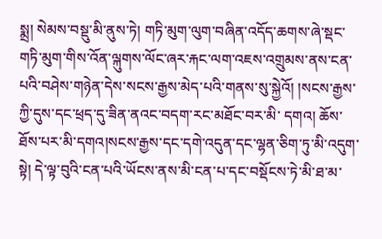སྨྲ། སེམས་བསྡུ་མི་ནུས་ཏེ། གཏི་མུག་ལུག་བཞིན་འདོད་ཆགས་ཞེ་སྡང་གཏི་མུག་གིས་འོན་ལྐུགས་ལོང་ཞར་རྐང་ལག་འཇས་འགྲུམས་ནས་ངན་པའི་བཤེས་གཉེན་དེས་སངས་རྒྱས་མེད་པའི་གནས་སུ་སྐྱེའོ། །སངས་རྒྱས་ཀྱི་དུས་དང་ཕྲད་དུ་ཟིན་ནའང་བདག་རང་མཐོང་བར་མི་ དགའ། ཆོས་ཐོས་པར་མི་དགའ།སངས་རྒྱས་དང་དགེ་འདུན་དང་ལྷན་ཅིག་ཏུ་མི་འདུག་སྟེ། དེ་ལྟ་བུའི་ངན་པའི་ཡོངས་ནས་མི་ངན་པ་དང་བསྡོངས་ཏེ་མི་ཐ་མ་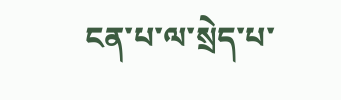ངན་པ་ལ་སྲེད་པ་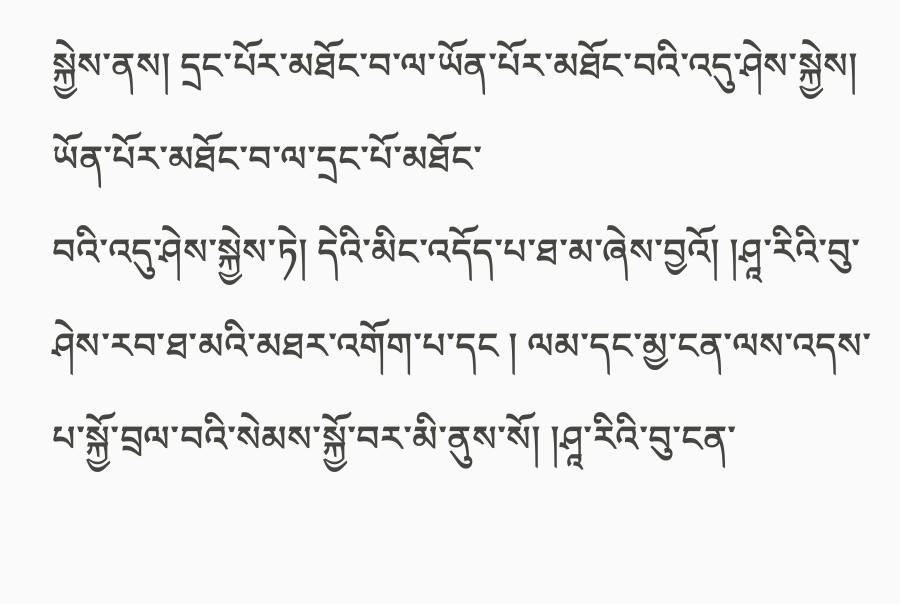སྐྱེས་ནས། དྲང་པོར་མཐོང་བ་ལ་ཡོན་པོར་མཐོང་བའི་འདུ་ཤེས་སྐྱེས། ཡོན་པོར་མཐོང་བ་ལ་དྲང་པོ་མཐོང་
བའི་འདུ་ཤེས་སྐྱེས་ཏེ། དེའི་མིང་འདོད་པ་ཐ་མ་ཞེས་བྱའོ། །ཤཱ་རིའི་བུ་ཤེས་རབ་ཐ་མའི་མཐར་འགོག་པ་དང ། ལམ་དང་མྱ་ངན་ལས་འདས་པ་སྐྱོ་བྲལ་བའི་སེམས་སྐྱོ་བར་མི་ནུས་སོ། །ཤཱ་རིའི་བུ་ངན་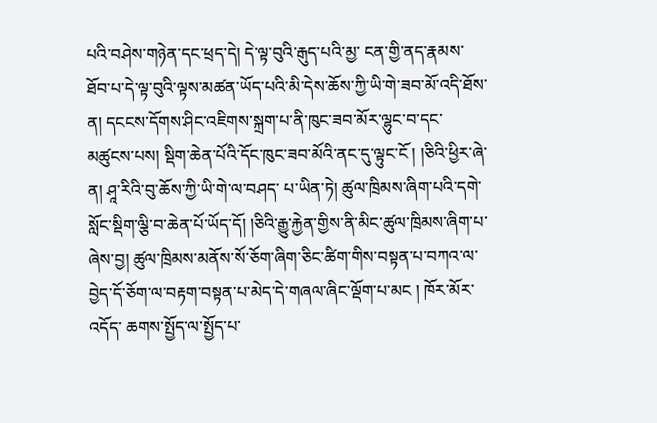པའི་བཤེས་གཉེན་དང་ཕྲད་དེ། དེ་ལྟ་བུའི་རྒུད་པའི་མྱ་ ངན་གྱི་ནད་རྣམས་ཐོབ་པ་དེ་ལྟ་བུའི་ལྟས་མཚན་ཡོད་པའི་མི་དེས་ཆོས་ཀྱི་ཡི་གེ་ཟབ་མོ་འདི་ཐོས་ན། དངངས་དོགས་ཤིང་འཇིགས་སྐྲག་པ་ནི་ཁུང་ཟབ་མོར་ལྷུང་བ་དང་མཚུངས་པས། སྡིག་ཆེན་པོའི་དོང་ཁུང་ཟབ་མོའི་ནང་དུ་ལྟུང་ངོ ། །ཅིའི་ཕྱིར་ཞེ་ན། ཤཱ་རིའི་བུ་ཆོས་ཀྱི་ཡི་གེ་ལ་བཤད་ པ་ཡིན་ཏེ། ཚུལ་ཁྲིམས་ཞིག་པའི་དགེ་སློང་སྡིག་ལྕི་བ་ཆེན་པོ་ཡོད་དོ། །ཅིའི་རྒྱུ་རྐྱེན་གྱིས་ནི་མིང་ཚུལ་ཁྲིམས་ཞིག་པ་ཞེས་བྱ། ཚུལ་ཁྲིམས་མནོས་སོ་ཅོག་ཞིག་ཅིང་ཚིག་གིས་བསྟན་པ་བཀའ་ལ་བྱེད་དོ་ཅོག་ལ་བརྟག་བསྟན་པ་མེད་དེ་གཞལ་ཞིང་ལྡོག་པ་མང ། ཁོར་མོར་འདོད་ ཆགས་སྤྱོད་ལ་སྤྱོད་པ་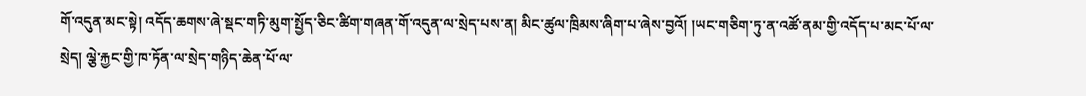གོ་འདུན་མང་སྟེ། འདོད་ཆགས་ཞེ་སྡང་གཏི་མུག་སྤྱོད་ཅིང་ཚིག་གཞན་གོ་འདུན་ལ་སྲེད་པས་ན། མིང་ཚུལ་ཁྲིམས་ཞིག་པ་ཞེས་བྱའོ། །ཡང་གཅིག་ཏུ་ན་འཚོ་ནམ་གྱི་འདོད་པ་མང་པོ་ལ་སྲེད། ལྕེ་རྐྱང་གྱི་ཁ་ཏོན་ལ་སྲེད་གཉིད་ཆེན་པོ་ལ་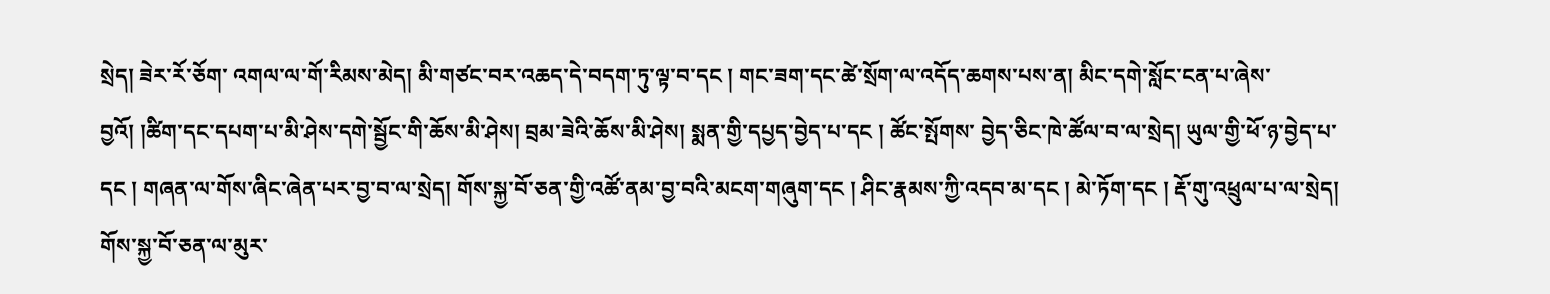སྲེད། ཟེར་རོ་ཅོག་ འགལ་ལ་གོ་རིམས་མེད། མི་གཙང་བར་འཆད་དེ་བདག་ཏུ་ལྟ་བ་དང ། གང་ཟག་དང་ཚེ་སྲོག་ལ་འདོད་ཆགས་པས་ན། མིང་དགེ་སློང་ངན་པ་ཞེས་བྱའོ། །ཚིག་དང་དཔག་པ་མི་ཤེས་དགེ་སྦྱོང་གི་ཆོས་མི་ཤེས། བྲམ་ཟེའི་ཆོས་མི་ཤེས། སྨན་གྱི་དཔྱད་བྱེད་པ་དང ། ཚོང་སྤོགས་ བྱེད་ཅིང་ཁེ་ཚོལ་བ་ལ་སྲེད། ཡུལ་གྱི་ཕོ་ཉ་བྱེད་པ་དང ། གཞན་ལ་གོས་ཞིང་ཞེན་པར་བྱ་བ་ལ་སྲེད། གོས་སྐྱ་བོ་ཅན་གྱི་འཚོ་ནམ་བྱ་བའི་མངག་གཞུག་དང ། ཤིང་རྣམས་ཀྱི་འདབ་མ་དང ། མེ་ཏོག་དང ། རྡོ་གུ་འཕྲུལ་པ་ལ་སྲེད། གོས་སྐྱ་བོ་ཅན་ལ་མུར་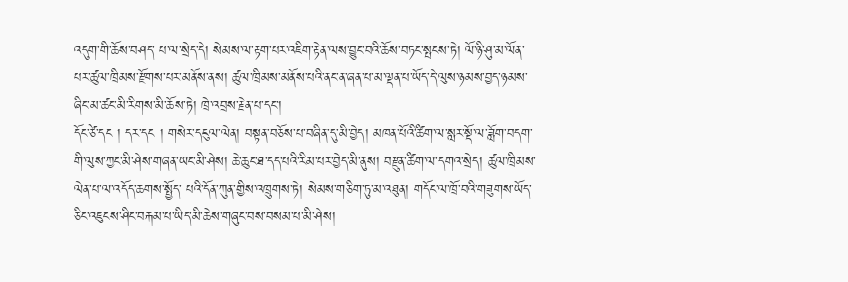འདུག་གི་ཆོས་བཤད་ པ་ལ་སྲེད་དེ། སེམས་ལ་རྟག་པར་འཇིག་རྟེན་ལས་བྱུང་བའི་ཆོས་བཏང་སྤངས་ཏེ། ལོ་ཉི་ཤུ་མ་ལོན་པར་ཚུལ་ཁྲིམས་རྫོགས་པར་མནོས་ནས། ཚུལ་ཁྲིམས་མནོས་པའི་ནང་ན་ཞན་པ་མ་ལྡན་པ་ཡོད་དེ་ལུས་ཉམས་བྱད་ཉམས་ཞིང་མ་ཚང་མི་རིགས་མི་ཆོས་ཏེ། ཁྲེ་འབྲས་རྗེན་པ་དང་།
དོང་ཙེ་དང ། དར་དང ། གསེར་དངུལ་ལེན། བསྟན་བཅོས་པ་བཞིན་དུ་མི་བྱེད། མཁན་པོའི་ཚིག་ལ་སླར་སྡོ་ལ་ཟློག་བདག་གི་ལུས་ཀྱང་མི་ཤེས་གཞན་ཡང་མི་ཤེས། ཆེ་ཆུང་ཐ་དད་པའི་རིམ་པར་བྱེད་མི་ནུས། བརྫུན་ཚིག་ལ་དགའ་སྲེད། ཚུལ་ཁྲིམས་ལེན་པ་ལ་འདོད་ཆགས་སྤྱོད་ པའི་དོན་ཀུན་གྱིས་འཁྲུགས་ཏེ། སེམས་གཅིག་ཏུ་མ་འཐུན། གདོང་ལ་ཁྲོ་བའི་གཟུགས་ཡོད་ཅིང་འཇུངས་ཤིང་བརྐམ་པ་ཡིད་མི་ཆེས་གཞུང་བས་བསམ་པ་མི་ཤེས།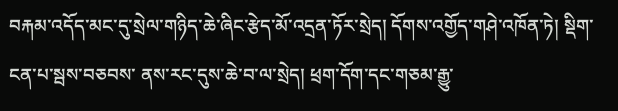བརྐམ་འདོད་མང་དུ་སྲེལ་གཉིད་ཆེ་ཞིང་རྩེད་མོ་འདྲན་ཏོར་སྲེད། དོགས་འགྱོད་གཤེ་འཁོན་ཏེ། སྡིག་ངན་པ་སྦས་བཅབས་ ནས་རང་དུས་ཆེ་བ་ལ་སྲེད། ཕྲག་དོག་དང་གཅམ་རྒྱུ་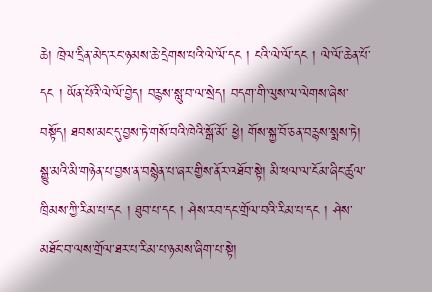ཆེ། ཁྲེལ་དྲིན་མེད་རང་ཉམས་ཆེ་དྲེགས་པའི་ལེ་ལོ་དང ། ངའི་ལེ་ལོ་དང ། ལེ་ལོ་ཆེན་པོ་དང ། ཡོན་པོའི་ལེ་ལོ་བྱེད། བརྙས་སླུ་བ་ལ་སྲེད། བདག་གི་ལུས་ལ་ལེགས་ཞེས་བསྟོད། ཐབས་མང་དུ་བྱས་ཏེ་གསོ་བའི་ཁེའི་སྒོ་མོ་ ཕྱེ། གོས་སྐྱ་བོ་ཅན་བརྙས་སྨས་ཏེ། སྒྱུ་མའི་མི་གཉེན་པ་བྱས་ན་བསྙེན་པ་ཞར་གྱིས་ནོར་འཐོབ་སྟེ། མི་ཕལ་ལ་ངོམ་ཞིང་ཚུལ་ཁྲིམས་ཀྱི་རིམ་པ་དང ། ཐུབ་པ་དང ། ཤེས་རབ་དང་གྲོལ་བའི་རིམ་པ་དང ། ཤེས་མཐོང་བ་ལས་གྲོལ་ཐར་པ་རིམ་པ་ཉམས་ཞིག་པ་སྟེ།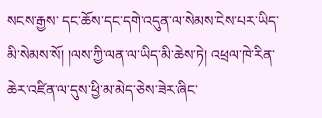སངས་རྒྱས་ དང་ཆོས་དང་དགེ་འདུན་ལ་སེམས་ངེས་པར་ཡིད་མི་སེམས་སོ། །ལས་ཀྱི་ལན་ལ་ཡིད་མི་ཆེས་ཏེ། འཕྲལ་ཁེ་རིན་ཆེར་འཛིན་ལ་དུས་ཕྱི་མ་མེད་ཅེས་ཟེར་ཞིང་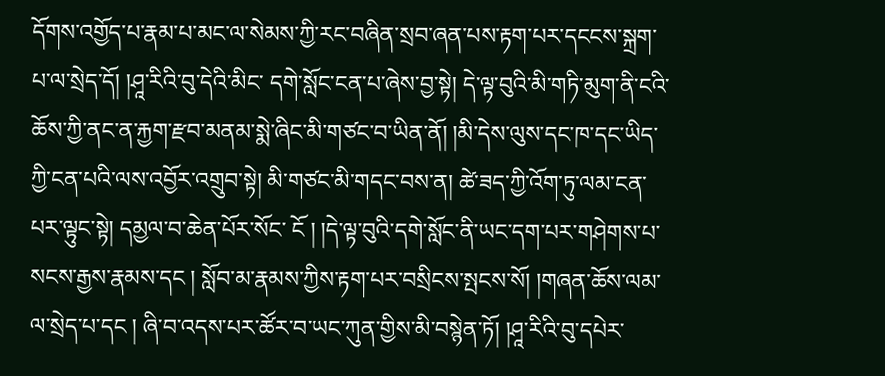དོགས་འགྱོད་པ་རྣམ་པ་མང་ལ་སེམས་ཀྱི་རང་བཞིན་སྲབ་ཞན་པས་རྟག་པར་དངངས་སྐྲག་པ་ལ་སྲེད་དོ། །ཤཱ་རིའི་བུ་དེའི་མིང་ དགེ་སློང་ངན་པ་ཞེས་བྱ་སྟེ། དེ་ལྟ་བུའི་མི་གཏི་མུག་ནི་ངའི་ཆོས་ཀྱི་ནང་ན་རྐྱག་རྫབ་མནམ་སྨེ་ཞིང་མི་གཙང་བ་ཡིན་ནོ། །མི་དེས་ལུས་དང་ཁ་དང་ཡིད་ཀྱི་ངན་པའི་ལས་འབྱོར་འགྲུབ་སྟེ། མི་གཙང་མི་གདང་བས་ན། ཚེ་ཟད་ཀྱི་འོག་ཏུ་ལམ་ངན་པར་ལྟུང་སྟེ། དམྱལ་བ་ཆེན་པོར་སོང་ ངོ ། །དེ་ལྟ་བུའི་དགེ་སློང་ནི་ཡང་དག་པར་གཤེགས་པ་སངས་རྒྱས་རྣམས་དང ། སློབ་མ་རྣམས་ཀྱིས་རྟག་པར་བསྲིངས་སྤངས་སོ། །གཞན་ཆོས་ལམ་ལ་སྲེད་པ་དང ། ཞི་བ་འདས་པར་ཚོར་བ་ཡང་ཀུན་གྱིས་མི་བསྙེན་ཏོ། །ཤཱ་རིའི་བུ་དཔེར་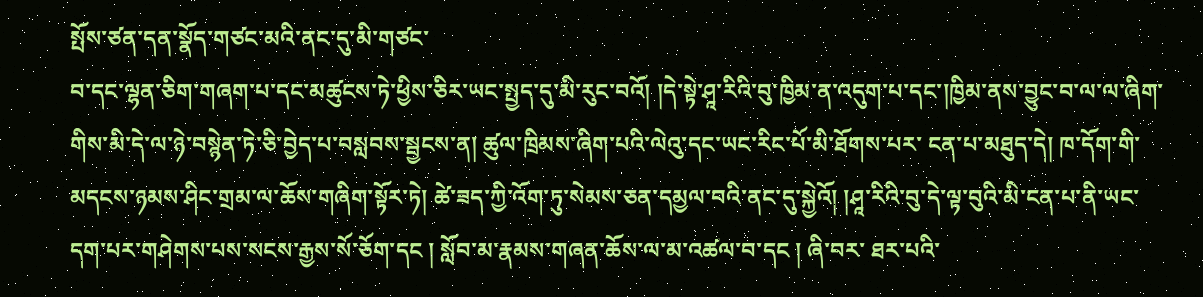སྤོས་ཙན་དན་སྣོད་གཙང་མའི་ནང་དུ་མི་གཙང་
བ་དང་ལྷན་ཅིག་གཞག་པ་དང་མཚུངས་ཏེ་ཕྱིས་ཅིར་ཡང་སྤྱད་དུ་མི་རུང་བའོ། །དེ་སྟེ་ཤཱ་རིའི་བུ་ཁྱིམ་ན་འདུག་པ་དང་།ཁྱིམ་ནས་བྱུང་བ་ལ་ལ་ཞིག་གིས་མི་དེ་ལ་ཉེ་བསྙེན་ཏེ་ཅི་བྱེད་པ་བསླབས་སྦྱངས་ན། ཚུལ་ཁྲིམས་ཞིག་པའི་ལེའུ་དང་ཡང་རིང་པོ་མི་ཐོགས་པར་ ངན་པ་མཐུད་དེ། ཁ་དོག་གི་མདངས་ཉམས་ཤིང་གྲམ་ལ་ཆོས་གཞིག་སྟོར་ཏེ། ཚེ་ཟད་ཀྱི་འོག་ཏུ་སེམས་ཅན་དམྱལ་བའི་ནང་དུ་སྐྱེའོ། །ཤཱ་རིའི་བུ་དེ་ལྟ་བུའི་མི་ངན་པ་ནི་ཡང་དག་པར་གཤེགས་པས་སངས་རྒྱས་སོ་ཅོག་དང ། སློབ་མ་རྣམས་གཞན་ཆོས་ལ་མ་འཚལ་བ་དང ། ཞི་བར་ ཐར་པའི་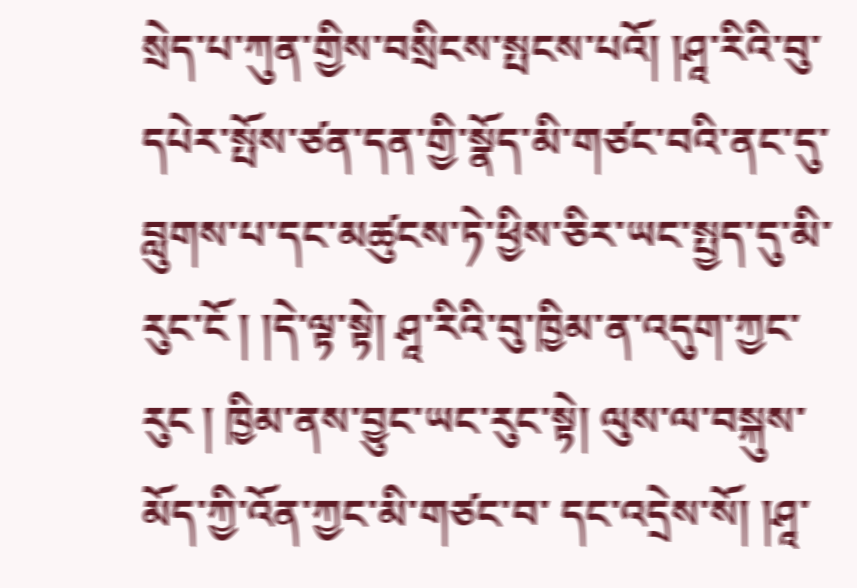སྲེད་པ་ཀུན་གྱིས་བསྲིངས་སྤངས་པའོ། །ཤཱ་རིའི་བུ་དཔེར་སྤོས་ཙན་དན་གྱི་སྣོད་མི་གཙང་བའི་ནང་དུ་བླུགས་པ་དང་མཚུངས་ཏེ་ཕྱིས་ཅིར་ཡང་སྤྱད་དུ་མི་རུང་ངོ ། །དེ་ལྟ་སྟེ། ཤཱ་རིའི་བུ་ཁྱིམ་ན་འདུག་ཀྱང་རུང ། ཁྱིམ་ནས་བྱུང་ཡང་རུང་སྟེ། ལུས་ལ་བསྐུས་མོད་ཀྱི་འོན་ཀྱང་མི་གཙང་བ་ དང་འདྲེས་སོ། །ཤཱ་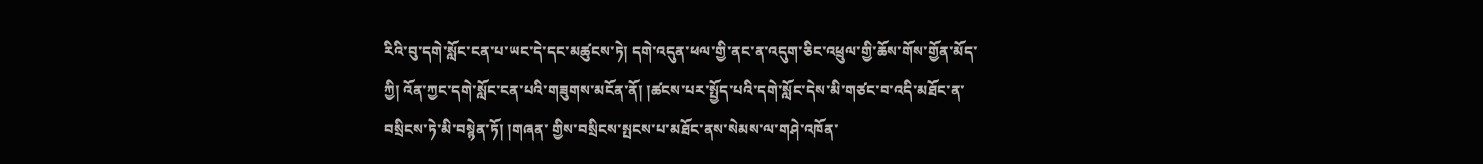རིའི་བུ་དགེ་སློང་ངན་པ་ཡང་དེ་དང་མཚུངས་ཏེ། དགེ་འདུན་ཕལ་གྱི་ནང་ན་འདུག་ཅིང་འཕྲུལ་གྱི་ཆོས་གོས་གྱོན་མོད་ཀྱི། འོན་ཀྱང་དགེ་སློང་ངན་པའི་གཟུགས་མངོན་ནོ། །ཚངས་པར་སྤྱོད་པའི་དགེ་སློང་དེས་མི་གཙང་བ་འདི་མཐོང་ན་བསྲིངས་ཏེ་མི་བསྙེན་ཏོ། །གཞན་ གྱིས་བསྲིངས་སྤངས་པ་མཐོང་ནས་སེམས་ལ་གཤེ་འཁོན་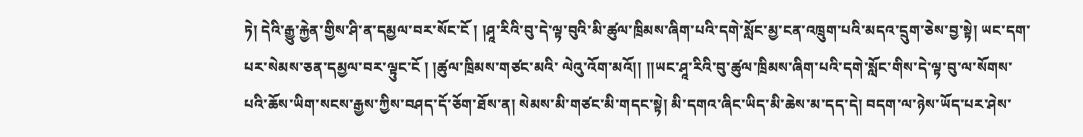ཏེ། དེའི་རྒྱུ་རྐྱེན་གྱིས་ཤི་ན་དམྱལ་བར་སོང་ངོ ། །ཤཱ་རིའི་བུ་དེ་ལྟ་བུའི་མི་ཚུལ་ཁྲིམས་ཞིག་པའི་དགེ་སློང་མྱ་ངན་འཁྲུག་པའི་མདའ་དྲུག་ཅེས་བྱ་སྟེ། ཡང་དག་པར་སེམས་ཅན་དམྱལ་བར་ལྟུང་ངོ ། །ཚུལ་ཁྲིམས་གཙང་མའི་ ལེའུ་འོག་མའོ།། །།ཡང་ཤཱ་རིའི་བུ་ཚུལ་ཁྲིམས་ཞིག་པའི་དགེ་སློང་གིས་དེ་ལྟ་བུ་ལ་སོགས་པའི་ཆོས་ཡིག་སངས་རྒྱས་ཀྱིས་བཤད་དོ་ཅོག་ཐོས་ན། སེམས་མི་གཙང་མི་གདང་སྟེ། མི་དགའ་ཞིང་ཡིད་མི་ཆེས་མ་དད་དེ། བདག་ལ་ཉེས་ཡོད་པར་ཤེས་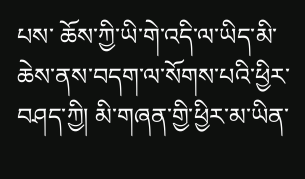པས་ ཆོས་ཀྱི་ཡི་གེ་འདི་ལ་ཡིད་མི་ཆེས་ནས་བདག་ལ་སོགས་པའི་ཕྱིར་བཤད་ཀྱི། མི་གཞན་གྱི་ཕྱིར་མ་ཡིན་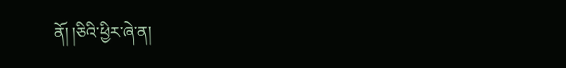ནོ། །ཅིའི་ཕྱིར་ཞེ་ན།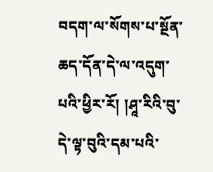བདག་ལ་སོགས་པ་སྔོན་ཆད་དོན་དེ་ལ་འདུག་པའི་ཕྱིར་རོ། །ཤཱ་རིའི་བུ་དེ་ལྟ་བུའི་དམ་པའི་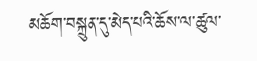མཆོག་བསྐྲུན་དུ་མེད་པའི་ཆོས་ལ་ཚུལ་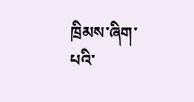ཁྲིམས་ཞིག་པའི་